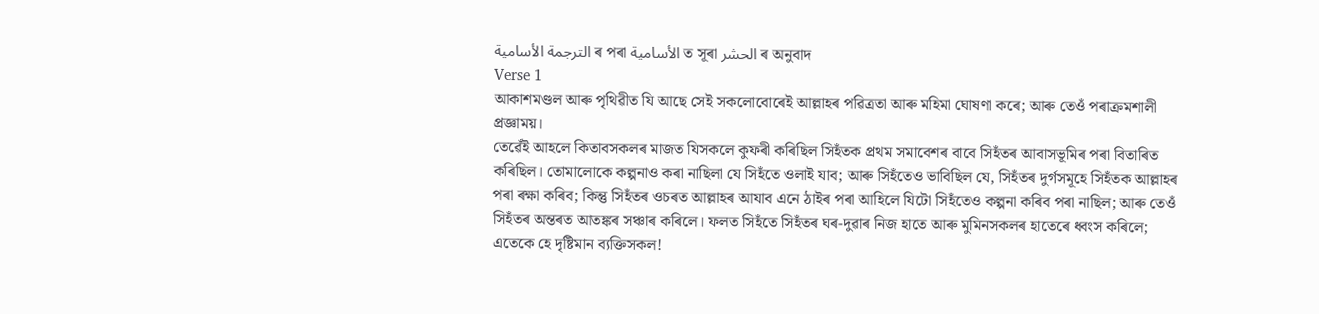الترجمة الأسامية ৰ পৰা الأسامية ত সূৰা الحشر ৰ অনুবাদ
Verse 1
আকাশমণ্ডল আৰু পৃথিৱীত যি আছে সেই সকলোবোৰেই আল্লাহৰ পৱিত্ৰতা আৰু মহিমা ঘোষণা কৰে; আৰু তেওঁ পৰাক্ৰমশালী প্ৰজ্ঞাময়।
তেৱেঁই আহলে কিতাবসকলৰ মাজত যিসকলে কুফৰী কৰিছিল সিহঁতক প্ৰথম সমাবেশৰ বাবে সিহঁতৰ আবাসভূমিৰ পৰা বিতাৰিত কৰিছিল। তোমালোকে কল্পনাও কৰা নাছিলা যে সিহঁতে ওলাই যাব; আৰু সিহঁতেও ভাবিছিল যে, সিহঁতৰ দুৰ্গসমূহে সিহঁতক আল্লাহৰ পৰা ৰক্ষা কৰিব; কিন্তু সিহঁতৰ ওচৰত আল্লাহৰ আযাব এনে ঠাইৰ পৰা আহিলে যিটো সিহঁতেও কল্পনা কৰিব পৰা নাছিল; আৰু তেওঁ সিহঁতৰ অন্তৰত আতঙ্কৰ সঞ্চাৰ কৰিলে। ফলত সিহঁতে সিহঁতৰ ঘৰ-দুৱাৰ নিজ হাতে আৰু মুমিনসকলৰ হাতেৰে ধ্বংস কৰিলে; এতেকে হে দৃষ্টিমান ব্যক্তিসকল!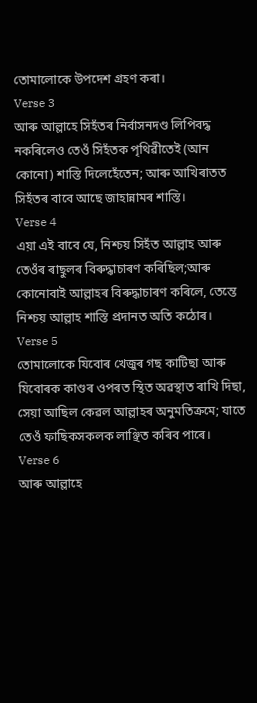তোমালোকে উপদেশ গ্ৰহণ কৰা।
Verse 3
আৰু আল্লাহে সিহঁতৰ নিৰ্বাসনদণ্ড লিপিবদ্ধ নকৰিলেও তেওঁ সিহঁতক পৃথিৱীতেই (আন কোনো) শাস্তি দিলেহেঁতেন; আৰু আখিৰাতত সিহঁতৰ বাবে আছে জাহান্নামৰ শাস্তি।
Verse 4
এয়া এই বাবে যে, নিশ্চয় সিহঁত আল্লাহ আৰু তেওঁৰ ৰাছুলৰ বিৰুদ্ধাচাৰণ কৰিছিল;আৰু কোনোবাই আল্লাহৰ বিৰুদ্ধাচাৰণ কৰিলে, তেন্তে নিশ্চয় আল্লাহ শাস্তি প্ৰদানত অতি কঠোৰ।
Verse 5
তোমালোকে যিবোৰ খেজুৰ গছ কাটিছা আৰু যিবোৰক কাণ্ডৰ ওপৰত স্থিত অৱস্থাত ৰাখি দিছা, সেয়া আছিল কেৱল আল্লাহৰ অনুমতিক্ৰমে; যাতে তেওঁ ফাছিকসকলক লাঞ্ছিত কৰিব পাৰে।
Verse 6
আৰু আল্লাহে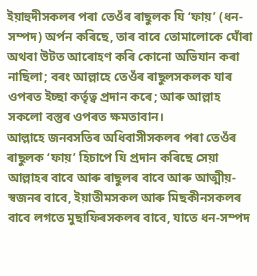ইয়াহুদীসকলৰ পৰা তেওঁৰ ৰাছুলক যি ‘ফায়’ (ধন-সম্পদ) অৰ্পন কৰিছে, তাৰ বাবে তোমালোকে ঘোঁৰা অথবা উটত আৰোহণ কৰি কোনো অভিযান কৰা নাছিলা; বৰং আল্লাহে তেওঁৰ ৰাছুলসকলক যাৰ ওপৰত ইচ্ছা কৰ্তৃত্ব প্ৰদান কৰে; আৰু আল্লাহ সকলো বস্তুৰ ওপৰত ক্ষমতাবান।
আল্লাহে জনবসতিৰ অধিবাসীসকলৰ পৰা তেওঁৰ ৰাছুলক ‘ফায়’ হিচাপে যি প্ৰদান কৰিছে সেয়া আল্লাহৰ বাবে আৰু ৰাছুলৰ বাবে আৰু আত্মীয়-স্বজনৰ বাবে, ইয়াতীমসকল আৰু মিছকীনসকলৰ বাবে লগতে মুছাফিৰসকলৰ বাবে, যাতে ধন-সম্পদ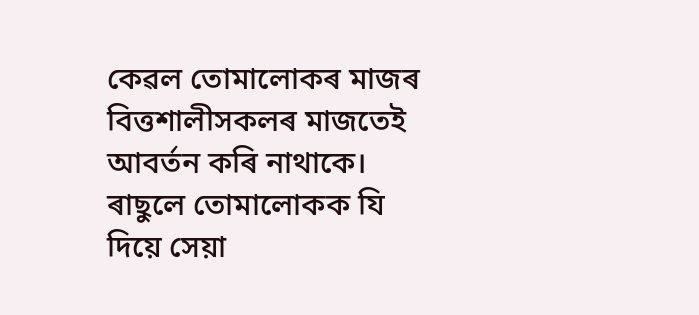কেৱল তোমালোকৰ মাজৰ বিত্তশালীসকলৰ মাজতেই আবৰ্তন কৰি নাথাকে। ৰাছুলে তোমালোকক যি দিয়ে সেয়া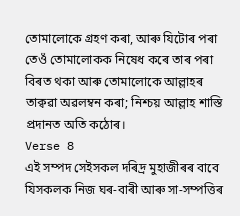তোমালোকে গ্ৰহণ কৰা, আৰু যিটোৰ পৰা তেওঁ তোমালোকক নিষেধ কৰে তাৰ পৰা বিৰত থকা আৰু তোমালোকে আল্লাহৰ তাক্বৱা অৱলম্বন কৰা; নিশ্চয় আল্লাহ শাস্তি প্ৰদানত অতি কঠোৰ।
Verse 8
এই সম্পদ সেইসকল দৰিদ্ৰ মুহাজীৰৰ বাবে যিসকলক নিজ ঘৰ-বাৰী আৰু সা-সম্পত্তিৰ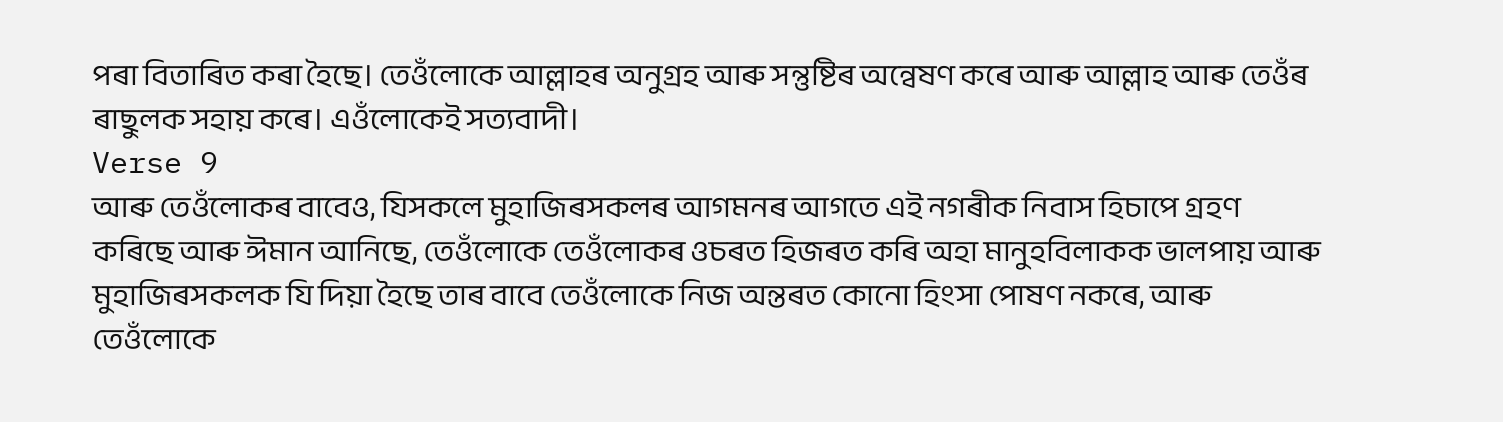পৰা বিতাৰিত কৰা হৈছে। তেওঁলোকে আল্লাহৰ অনুগ্ৰহ আৰু সন্তুষ্টিৰ অন্বেষণ কৰে আৰু আল্লাহ আৰু তেওঁৰ ৰাছুলক সহায় কৰে। এওঁলোকেই সত্যবাদী।
Verse 9
আৰু তেওঁলোকৰ বাবেও, যিসকলে মুহাজিৰসকলৰ আগমনৰ আগতে এই নগৰীক নিবাস হিচাপে গ্ৰহণ কৰিছে আৰু ঈমান আনিছে, তেওঁলোকে তেওঁলোকৰ ওচৰত হিজৰত কৰি অহা মানুহবিলাকক ভালপায় আৰু মুহাজিৰসকলক যি দিয়া হৈছে তাৰ বাবে তেওঁলোকে নিজ অন্তৰত কোনো হিংসা পোষণ নকৰে, আৰু তেওঁলোকে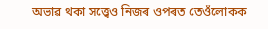অভাৱ থকা সত্ত্বেও নিজৰ ওপৰত তেওঁলোকক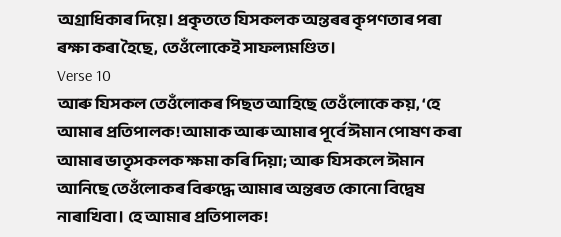অগ্ৰাধিকাৰ দিয়ে। প্ৰকৃততে যিসকলক অন্তৰৰ কৃপণতাৰ পৰা ৰক্ষা কৰা হৈছে, তেওঁলোকেই সাফল্যমণ্ডিত।
Verse 10
আৰু যিসকল তেওঁলোকৰ পিছত আহিছে তেওঁলোকে কয়, ‘হে আমাৰ প্ৰতিপালক! আমাক আৰু আমাৰ পূৰ্বে ঈমান পোষণ কৰা আমাৰ ভাতৃসকলক ক্ষমা কৰি দিয়া; আৰু যিসকলে ঈমান আনিছে তেওঁলোকৰ বিৰুদ্ধে আমাৰ অন্তৰত কোনো বিদ্বেষ নাৰাখিবা। হে আমাৰ প্ৰতিপালক!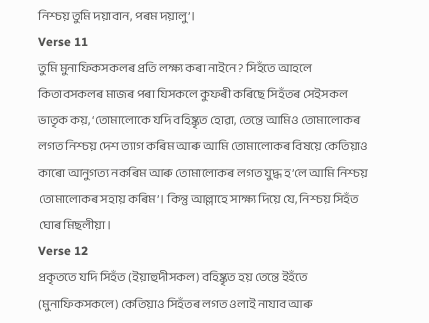নিশ্চয় তুমি দয়াবান, পৰম দয়ালু’।
Verse 11
তুমি মুনাফিকসকলৰ প্ৰতি লক্ষ্য কৰা নাইনে? সিহঁতে আহলে কিতাবসকলৰ মাজৰ পৰা যিসকলে কুফৰী কৰিছে সিহঁতৰ সেইসকল ভাতৃক কয়, ‘তোমালোকে যদি বহিষ্কৃত হোৱা, তেন্তে আমিও তোমালোকৰ লগত নিশ্চয় দেশ ত্যাগ কৰিম আৰু আমি তোমালোকৰ বিষয়ে কেতিয়াও কাৰো আনুগত্য নকৰিম আৰু তোমালোকৰ লগত যুদ্ধ হ’লে আমি নিশ্চয় তোমালোকৰ সহায় কৰিম’। কিন্তু আল্লাহে সাক্ষ্য দিয়ে যে, নিশ্চয় সিহঁত ঘোৰ মিছলীয়া।
Verse 12
প্ৰকৃততে যদি সিহঁত (ইয়াহুদীসকল) বহিষ্কৃত হয় তেন্তে ইহঁতে (মুনাফিকসকলে) কেতিয়াও সিহঁতৰ লগত ওলাই নাযাব আৰু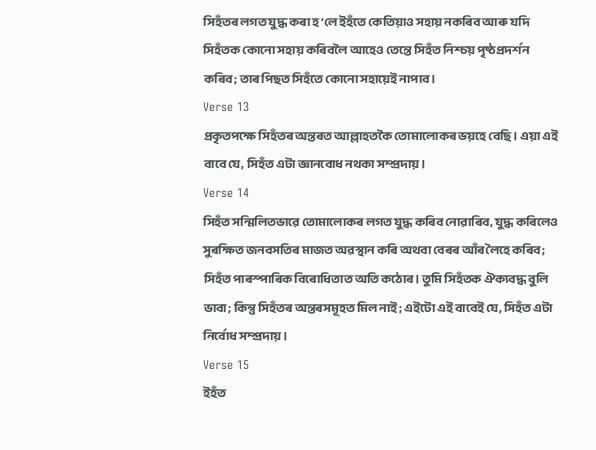সিহঁতৰ লগত যুদ্ধ কৰা হ’লে ইহঁতে কেতিয়াও সহায় নকৰিব আৰু যদি সিহঁতক কোনো সহায় কৰিবলৈ আহেও তেন্তে সিহঁত নিশ্চয় পৃষ্ঠপ্ৰদৰ্শন কৰিব; তাৰ পিছত সিহঁতে কোনো সহায়েই নাপাব।
Verse 13
প্ৰকৃতপক্ষে সিহঁতৰ অন্তৰত আল্লাহতকৈ তোমালোকৰ ভয়হে বেছি। এয়া এই বাবে যে, সিহঁত এটা জ্ঞানবোধ নথকা সম্প্ৰদায়।
Verse 14
সিহঁত সন্মিলিতভাৱে তোমালোকৰ লগত যুদ্ধ কৰিব নোৱাৰিব, যুদ্ধ কৰিলেও সুৰক্ষিত জনবসতিৰ মাজত অৱস্থান কৰি অথবা বেৰৰ আঁৰ লৈহে কৰিব; সিহঁত পাৰস্পাৰিক বিৰোধিতাত অতি কঠোৰ। তুমি সিহঁতক ঐক্যবদ্ধ বুলি ভাবা; কিন্তু সিহঁতৰ অন্তৰসমূহত মিল নাই; এইটো এই বাবেই যে, সিহঁত এটা নিৰ্বোধ সম্প্ৰদায়।
Verse 15
ইহঁত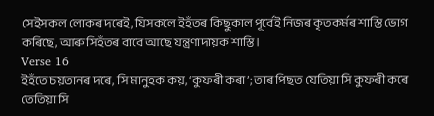সেইসকল লোকৰ দৰেই, যিসকলে ইহঁতৰ কিছুকাল পূৰ্বেই নিজৰ কৃতকৰ্মৰ শাস্তি ভোগ কৰিছে, আৰু সিহঁতৰ বাবে আছে যন্ত্ৰণাদায়ক শাস্তি।
Verse 16
ইহঁতে চয়তানৰ দৰে, সি মানুহক কয়, ‘কুফৰী কৰা’; তাৰ পিছত যেতিয়া সি কুফৰী কৰে তেতিয়া সি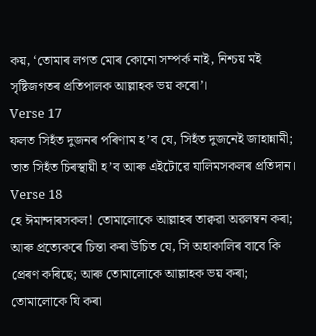কয়, ‘তোমাৰ লগত মোৰ কোনো সম্পৰ্ক নাই, নিশ্চয় মই সৃষ্টিজগতৰ প্ৰতিপালক আল্লাহক ভয় কৰো’।
Verse 17
ফলত সিহঁত দুজনৰ পৰিণাম হ’ব যে, সিহঁত দুজনেই জাহান্নামী; তাত সিহঁত চিৰস্থায়ী হ’ব আৰু এইটোৱে যালিমসকলৰ প্ৰতিদান।
Verse 18
হে ঈমান্দাৰসকল! তোমালোকে আল্লাহৰ তাক্বৱা অৱলম্বন কৰা; আৰু প্ৰত্যেকৰে চিন্তা কৰা উচিত যে, সি অহাকালিৰ বাবে কি প্ৰেৰণ কৰিছে; আৰু তোমালোকে আল্লাহক ভয় কৰা; তোমালোকে যি কৰা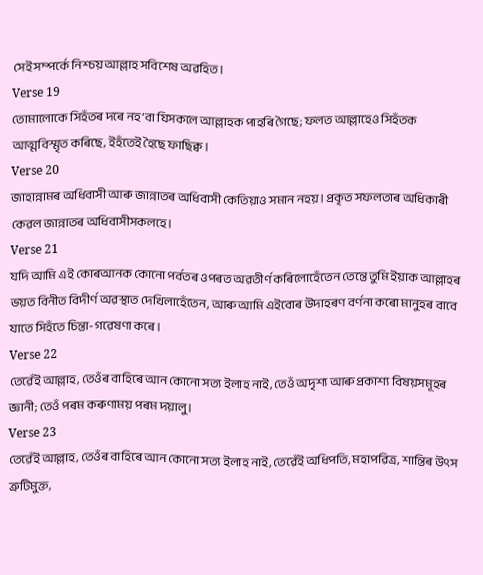সেই সম্পৰ্কে নিশ্চয় আল্লাহ সবিশেষ অৱহিত।
Verse 19
তোমালোকে সিহঁতৰ দৰে নহ’বা যিসকলে আল্লাহক পাহৰি গৈছে; ফলত আল্লাহেও সিহঁতক আত্মবিস্মৃত কৰিছে, ইহঁতেই হৈছে ফাছিক্ব।
Verse 20
জাহান্নামৰ অধিবাসী আৰু জান্নাতৰ অধিবাসী কেতিয়াও সমান নহয়। প্ৰকৃত সফলতাৰ অধিকাৰী কেৱল জান্নাতৰ অধিবাসীসকলহে।
Verse 21
যদি আমি এই কোৰআনক কোনো পৰ্বতৰ ওপৰত অৱতীৰ্ণ কৰিলোহেঁতেন তেন্তে তুমি ইয়াক আল্লাহৰ ভয়ত বিনীত বিদীৰ্ণ অৱস্থাত দেখিলাহেঁতেন, আৰু আমি এইবোৰ উদাহৰণ বৰ্ণনা কৰো মানুহৰ বাবে যাতে সিহঁতে চিন্তা-গৱেষণা কৰে।
Verse 22
তেৱেঁই আল্লাহ, তেওঁৰ বাহিৰে আন কোনো সত্য ইলাহ নাই, তেওঁ অদৃশ্য আৰু প্ৰকাশ্য বিষয়সমূহৰ জ্ঞানী; তেওঁ পৰম কৰুণাময় পৰম দয়ালু।
Verse 23
তেৱেঁই আল্লাহ, তেওঁৰ বাহিৰে আন কোনো সত্য ইলাহ নাই, তেৱেঁই অধিপতি, মহাপৱিত্ৰ, শান্তিৰ উৎস ত্ৰুটিমুক্ত,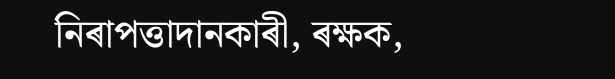নিৰাপত্তাদানকাৰী, ৰক্ষক,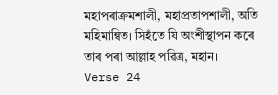মহাপৰাক্ৰমশালী, মহাপ্ৰতাপশালী, অতি মহিমান্বিত। সিহঁতে যি অংশীস্থাপন কৰে তাৰ পৰা আল্লাহ পৱিত্ৰ, মহান।
Verse 24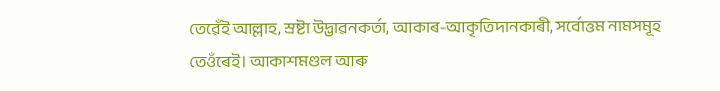তেৱেঁই আল্লাহ, স্ৰষ্টা উদ্ভাৱনকৰ্তা, আকাৰ-আকৃতিদানকাৰী, সৰ্বোত্তম নামসমূহ তেওঁৰেই। আকাশমণ্ডল আৰু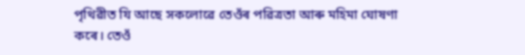পৃথিৱীত যি আছে সকলোৱে তেওঁৰ পৱিত্ৰতা আৰু মহিমা ঘোষণা কৰে। তেওঁ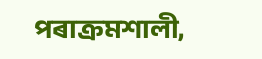পৰাক্ৰমশালী,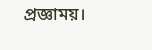প্ৰজ্ঞাময়।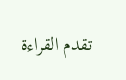تقدم القراءة